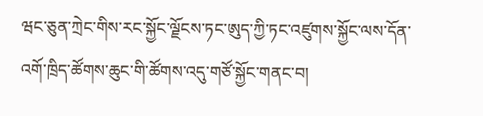ཝང་ཅུན་ཀྲེང་གིས་རང་སྐྱོང་ལྗོངས་ཏང་ཨུད་ཀྱི་ཏང་འཛུགས་སྐྱོང་ལས་དོན་འགོ་ཁྲིད་ཚོགས་ཆུང་གི་ཚོགས་འདུ་གཙོ་སྐྱོང་གནང་བ།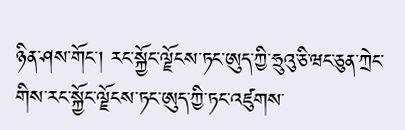ཉིན་ཤས་གོང་། རང་སྐྱོང་ལྗོངས་ཏང་ཨུད་ཀྱི་ཧྲུའུ་ཅི་ཝང་ཅུན་ཀྲེང་གིས་རང་སྐྱོང་ལྗོངས་ཏང་ཨུད་ཀྱི་ཏང་འཛུགས་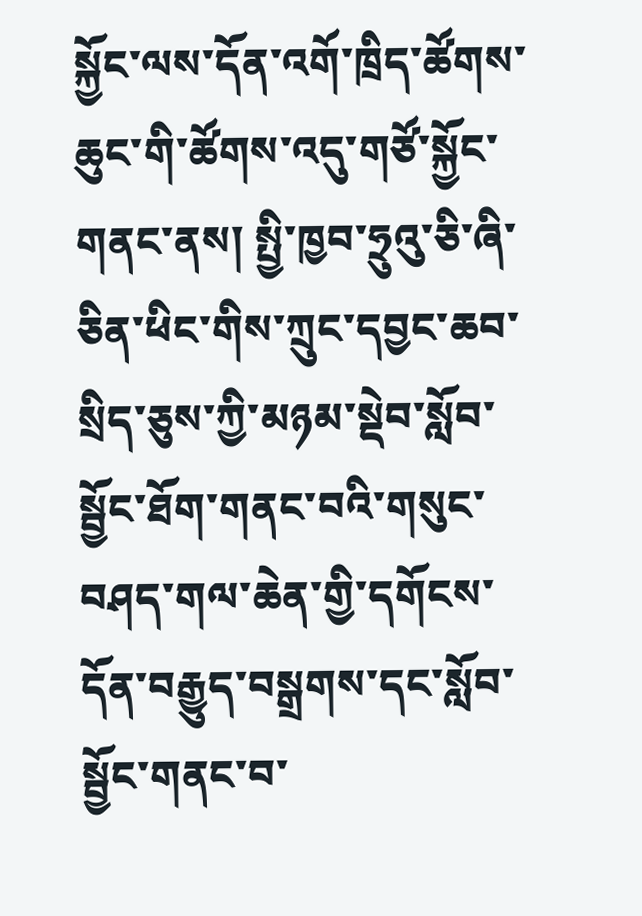སྐྱོང་ལས་དོན་འགོ་ཁྲིད་ཚོགས་ཆུང་གི་ཚོགས་འདུ་གཙོ་སྐྱོང་གནང་ནས། སྤྱི་ཁྱབ་ཧྲུའུ་ཅི་ཞི་ཅིན་ཕིང་གིས་ཀྲུང་དབྱང་ཆབ་སྲིད་ཅུས་ཀྱི་མཉམ་སྡེབ་སློབ་སྦྱོང་ཐོག་གནང་བའི་གསུང་བཤད་གལ་ཆེན་གྱི་དགོངས་དོན་བརྒྱུད་བསྒྲགས་དང་སློབ་སྦྱོང་གནང་བ་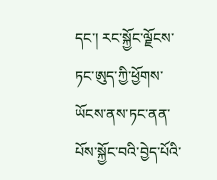དང་། རང་སྐྱོང་ལྗོངས་ཏང་ཨུད་ཀྱི་ཕྱོགས་ཡོངས་ནས་ཏང་ནན་པོས་སྐྱོང་བའི་བྱེད་པོའི་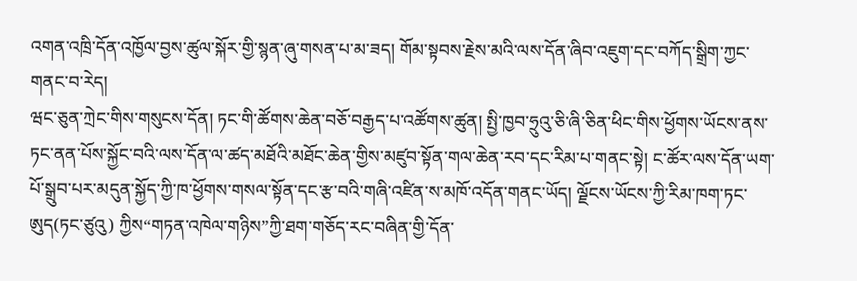འགན་འཁྲི་དོན་འཁྱོལ་བྱས་ཚུལ་སྐོར་གྱི་སྙན་ཞུ་གསན་པ་མ་ཟད། གོམ་སྟབས་རྗེས་མའི་ལས་དོན་ཞིབ་འཇུག་དང་བཀོད་སྒྲིག་ཀྱང་གནང་བ་རེད།
ཝང་ཅུན་ཀྲེང་གིས་གསུངས་དོན། ཏང་གི་ཚོགས་ཆེན་བཅོ་བརྒྱད་པ་འཚོགས་ཚུན། སྤྱི་ཁྱབ་ཧྲུའུ་ཅི་ཞི་ཅིན་ཕིང་གིས་ཕྱོགས་ཡོངས་ནས་ཏང་ནན་པོས་སྐྱོང་བའི་ལས་དོན་ལ་ཚད་མཐོའི་མཐོང་ཆེན་གྱིས་མཛུབ་སྟོན་གལ་ཆེན་རབ་དང་རིམ་པ་གནང་སྟེ། ང་ཚོར་ལས་དོན་ཡག་པོ་སྒྲུབ་པར་མདུན་སྐྱོད་ཀྱི་ཁ་ཕྱོགས་གསལ་སྟོན་དང་རྩ་བའི་གཞི་འཛིན་ས་མཁོ་འདོན་གནང་ཡོད། ལྗོངས་ཡོངས་ཀྱི་རིམ་ཁག་ཏང་ཨུད(ཏང་ཙུའུ) ཀྱིས“གཏན་འཁེལ་གཉིས”ཀྱི་ཐག་གཅོད་རང་བཞིན་གྱི་དོན་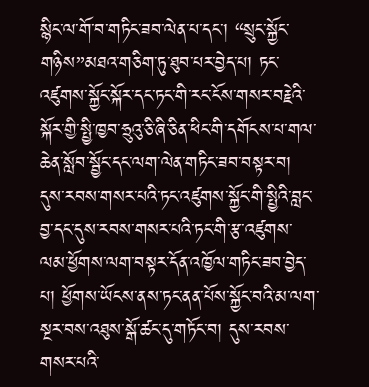སྙིང་ལ་གོ་བ་གཏིང་ཟབ་ལེན་པ་དང་། “སྲུང་སྐྱོང་གཉིས”མཐའ་གཅིག་ཏུ་ཐུབ་པར་བྱེད་པ། ཏང་འཛུགས་སྐྱོང་སྐོར་དང་ཏང་གི་རང་ངོས་གསར་བརྗེའི་སྐོར་གྱི་སྤྱི་ཁྱབ་ཧྲུའུ་ཅི་ཞི་ཅིན་ཕིང་གི་དགོངས་པ་གལ་ཆེན་སློབ་སྦྱོང་དང་ལག་ལེན་གཏིང་ཟབ་བསྟར་བ། དུས་རབས་གསར་པའི་ཏང་འཛུགས་སྐྱོང་གི་སྤྱིའི་བླང་བྱ་དང་དུས་རབས་གསར་པའི་ཏང་གི་རྩ་འཛུགས་ལམ་ཕྱོགས་ལག་བསྟར་དོན་འཁྱོལ་གཏིང་ཟབ་བྱེད་པ། ཕྱོགས་ཡོངས་ནས་ཏང་ནན་པོས་སྐྱོང་བའི་མ་ལག་སྔར་བས་འཐུས་སྒོ་ཚང་དུ་གཏོང་བ། དུས་རབས་གསར་པའི་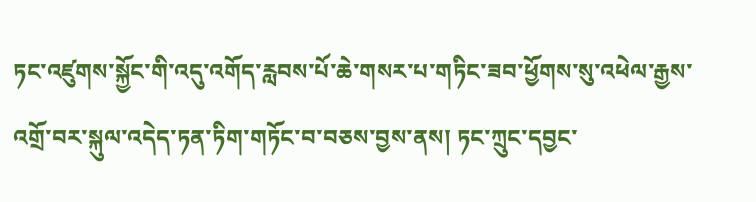ཏང་འཛུགས་སྐྱོང་གི་འདུ་འགོད་རླབས་པོ་ཆེ་གསར་པ་གཏིང་ཟབ་ཕྱོགས་སུ་འཕེལ་རྒྱས་འགྲོ་བར་སྐུལ་འདེད་ཏན་ཏིག་གཏོང་བ་བཅས་བྱས་ནས། ཏང་ཀྲུང་དབྱང་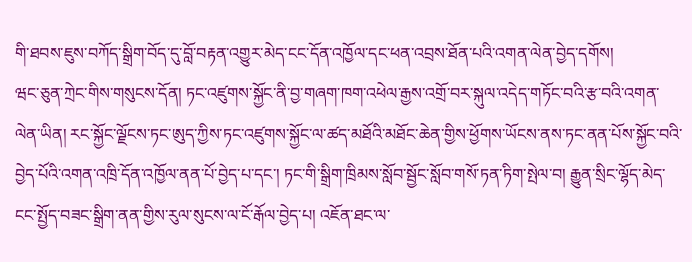གི་ཐབས་ཇུས་བཀོད་སྒྲིག་བོད་དུ་བློ་བརྟན་འགྱུར་མེད་ངང་དོན་འཁྱོལ་དང་ཕན་འབྲས་ཐོན་པའི་འགན་ལེན་བྱེད་དགོས།
ཝང་ཅུན་ཀྲེང་གིས་གསུངས་དོན། ཏང་འཛུགས་སྐྱོང་ནི་བྱ་གཞག་ཁག་འཕེལ་རྒྱས་འགྲོ་བར་སྐུལ་འདེད་གཏོང་བའི་རྩ་བའི་འགན་ལེན་ཡིན། རང་སྐྱོང་ལྗོངས་ཏང་ཨུད་ཀྱིས་ཏང་འཛུགས་སྐྱོང་ལ་ཚད་མཐོའི་མཐོང་ཆེན་གྱིས་ཕྱོགས་ཡོངས་ནས་ཏང་ནན་པོས་སྐྱོང་བའི་བྱེད་པོའི་འགན་འཁྲི་དོན་འཁྱོལ་ནན་པོ་བྱེད་པ་དང་། ཏང་གི་སྒྲིག་ཁྲིམས་སློབ་སྦྱོང་སློབ་གསོ་ཏན་ཏིག་སྤེལ་བ། རྒྱུན་སྲིང་ལྷོད་མེད་ངང་སྤྱོད་བཟང་སྒྲིག་ནན་གྱིས་རུལ་སུངས་ལ་ངོ་རྒོལ་བྱེད་པ། འཇོན་ཐང་ལ་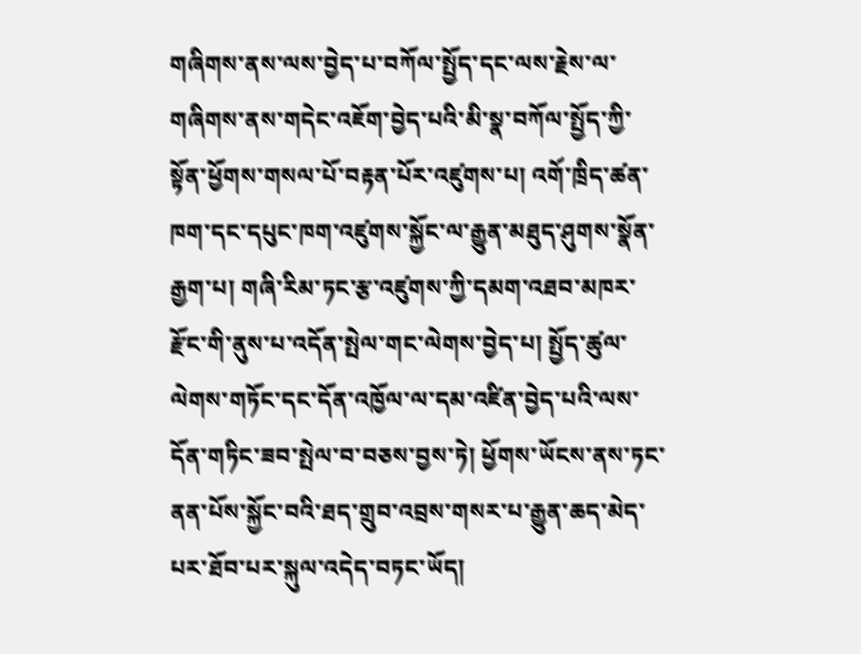གཞིགས་ནས་ལས་བྱེད་པ་བཀོལ་སྤྱོད་དང་ལས་རྗེས་ལ་གཞིགས་ནས་གདེང་འཇོག་བྱེད་པའི་མི་སྣ་བཀོལ་སྤྱོད་ཀྱི་སྟོན་ཕྱོགས་གསལ་པོ་བརྟན་པོར་འཛུགས་པ། འགོ་ཁྲིད་ཚན་ཁག་དང་དཔུང་ཁག་འཛུགས་སྐྱོང་ལ་རྒྱུན་མཐུད་ཤུགས་སྣོན་རྒྱག་པ། གཞི་རིམ་ཏང་རྩ་འཛུགས་ཀྱི་དམག་འཐབ་མཁར་རྫོང་གི་ནུས་པ་འདོན་སྤེལ་གང་ལེགས་བྱེད་པ། སྤྱོད་ཚུལ་ལེགས་གཏོང་དང་དོན་འཁྱོལ་ལ་དམ་འཛིན་བྱེད་པའི་ལས་དོན་གཏིང་ཟབ་སྤེལ་བ་བཅས་བྱས་ཏེ། ཕྱོགས་ཡོངས་ནས་ཏང་ནན་པོས་སྐྱོང་བའི་ཐད་གྲུབ་འབྲས་གསར་པ་རྒྱུན་ཆད་མེད་པར་ཐོབ་པར་སྐུལ་འདེད་བཏང་ཡོད།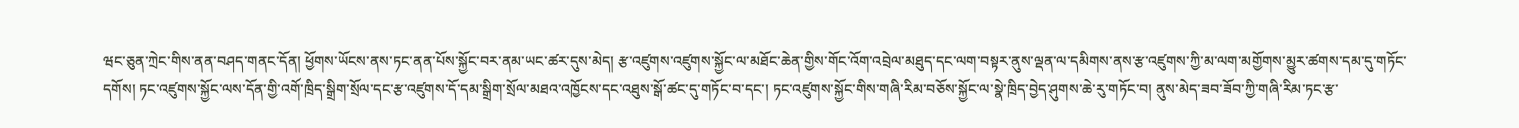ཝང་ཅུན་ཀྲེང་གིས་ནན་བཤད་གནང་དོན། ཕྱོགས་ཡོངས་ནས་ཏང་ནན་པོས་སྐྱོང་བར་ནམ་ཡང་ཚར་དུས་མེད། རྩ་འཛུགས་འཛུགས་སྐྱོང་ལ་མཐོང་ཆེན་གྱིས་གོང་འོག་འབྲེལ་མཐུད་དང་ལག་བསྟར་ནུས་ལྡན་ལ་དམིགས་ནས་རྩ་འཛུགས་ཀྱི་མ་ལག་མགྱོགས་མྱུར་ཚགས་དམ་དུ་གཏོང་དགོས། ཏང་འཛུགས་སྐྱོང་ལས་དོན་གྱི་འགོ་ཁྲིད་སྒྲིག་སྲོལ་དང་རྩ་འཛུགས་དོ་དམ་སྒྲིག་སྲོལ་མཐའ་འཁྱོངས་དང་འཐུས་སྒོ་ཚང་དུ་གཏོང་བ་དང་། ཏང་འཛུགས་སྐྱོང་གིས་གཞི་རིམ་བཅོས་སྐྱོང་ལ་སྣེ་ཁྲིད་བྱེད་ཤུགས་ཆེ་རུ་གཏོང་བ། ནུས་མེད་ཟབ་ཟོབ་ཀྱི་གཞི་རིམ་ཏང་རྩ་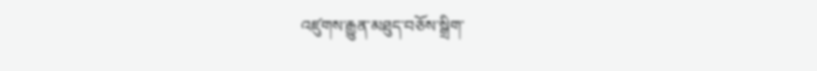འཛུགས་རྒྱུན་མཐུད་བཅོས་སྒྲིག་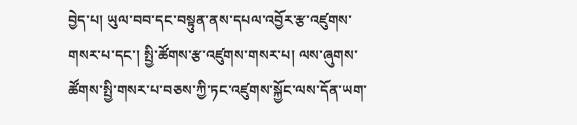བྱེད་པ། ཡུལ་བབ་དང་བསྟུན་ནས་དཔལ་འབྱོར་རྩ་འཛུགས་གསར་པ་དང་། སྤྱི་ཚོགས་རྩ་འཛུགས་གསར་པ། ལས་ཞུགས་ཚོགས་སྤྱི་གསར་པ་བཅས་ཀྱི་ཏང་འཛུགས་སྐྱོང་ལས་དོན་ཡག་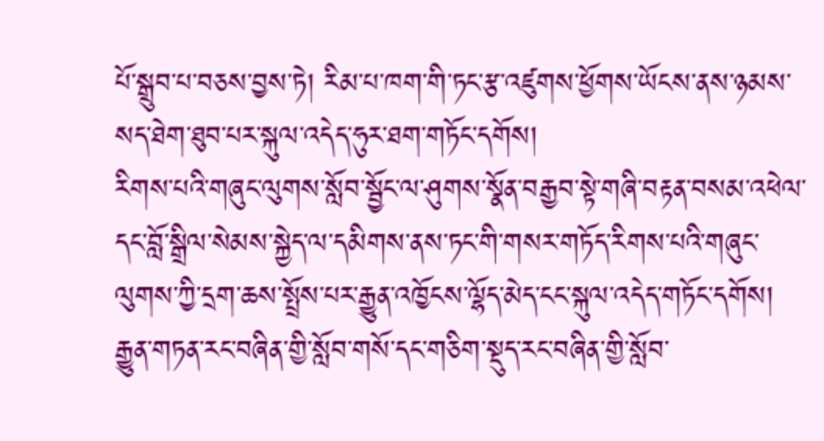པོ་སྒྲུབ་པ་བཅས་བྱས་ཏེ། རིམ་པ་ཁག་གི་ཏང་རྩ་འཛུགས་ཕྱོགས་ཡོངས་ནས་ཉམས་སད་ཐེག་ཐུབ་པར་སྐུལ་འདེད་ཧུར་ཐག་གཏོང་དགོས།
རིགས་པའི་གཞུང་ལུགས་སློབ་སྦྱོང་ལ་ཤུགས་སྣོན་བརྒྱབ་སྟེ་གཞི་བརྟན་བསམ་འཕེལ་དང་བློ་སྒྲིལ་སེམས་སྐྱེད་ལ་དམིགས་ནས་ཏང་གི་གསར་གཏོད་རིགས་པའི་གཞུང་ལུགས་ཀྱི་དྲག་ཆས་སྤྲོས་པར་རྒྱུན་འཁྱོངས་ལྷོད་མེད་ངང་སྐུལ་འདེད་གཏོང་དགོས། རྒྱུན་གཏན་རང་བཞིན་གྱི་སློབ་གསོ་དང་གཅིག་སྡུད་རང་བཞིན་གྱི་སློབ་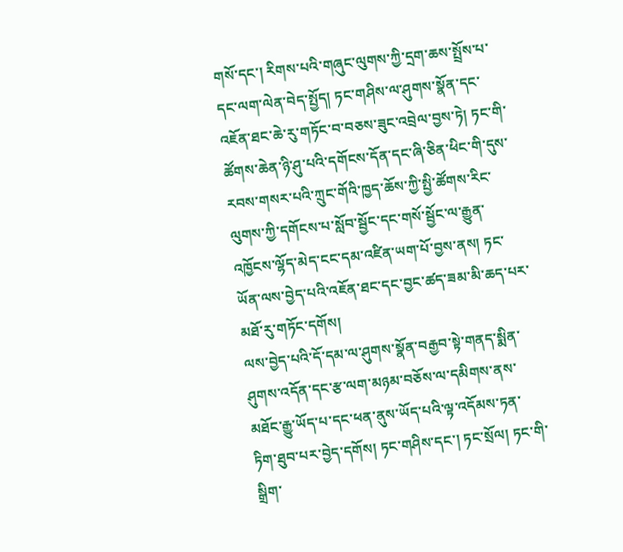གསོ་དང་། རིགས་པའི་གཞུང་ལུགས་ཀྱི་དྲག་ཆས་སྤྲོས་པ་དང་ལག་ལེན་བེད་སྤྱོད། ཏང་གཤིས་ལ་ཤུགས་སྣོན་དང་འཇོན་ཐང་ཆེ་རུ་གཏོང་བ་བཅས་ཟུང་འབྲེལ་བྱས་ཏེ། ཏང་གི་ཚོགས་ཆེན་ཉི་ཤུ་པའི་དགོངས་དོན་དང་ཞི་ཅིན་ཕིང་གི་དུས་རབས་གསར་པའི་ཀྲུང་གོའི་ཁྱད་ཆོས་ཀྱི་སྤྱི་ཚོགས་རིང་ལུགས་ཀྱི་དགོངས་པ་སློབ་སྦྱོང་དང་གསོ་སྦྱོང་ལ་རྒྱུན་འཁྱོངས་ལྷོད་མེད་ངང་དམ་འཛིན་ཡག་པོ་བྱས་ནས། ཏང་ཡོན་ལས་བྱེད་པའི་འཇོན་ཐང་དང་བྱང་ཚད་ཟམ་མི་ཆད་པར་མཐོ་རུ་གཏོང་དགོས།
ལས་བྱེད་པའི་དོ་དམ་ལ་ཤུགས་སྣོན་བརྒྱབ་སྟེ་གནད་སྨིན་ཤུགས་འདོན་དང་རྩ་ལག་མཉམ་བཅོས་ལ་དམིགས་ནས་མཐོང་རྒྱུ་ཡོད་པ་དང་ཕན་ནུས་ཡོད་པའི་ལྟ་འདོམས་ཏན་ཏིག་ཐུབ་པར་བྱེད་དགོས། ཏང་གཤིས་དང་། ཏང་སྲོལ། ཏང་གི་སྒྲིག་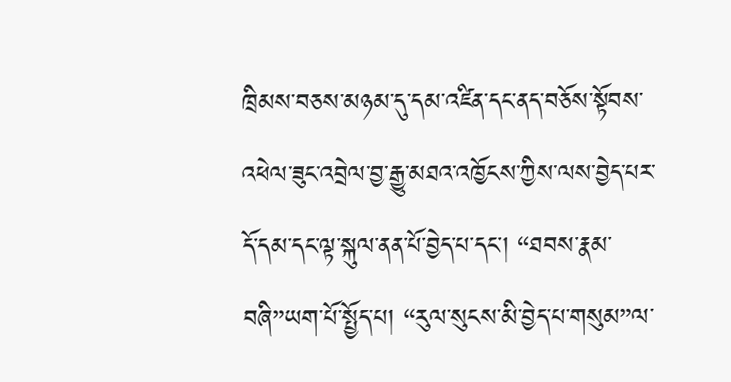ཁྲིམས་བཅས་མཉམ་དུ་དམ་འཛིན་དང་ནད་བཅོས་སྟོབས་འཕེལ་ཟུང་འབྲེལ་བྱ་རྒྱུ་མཐའ་འཁྱོངས་ཀྱིས་ལས་བྱེད་པར་དོ་དམ་དང་ལྟ་སྐུལ་ནན་པོ་བྱེད་པ་དང་། “ཐབས་རྣམ་བཞི”ཡག་པོ་སྤྱོད་པ། “རུལ་སུངས་མི་བྱེད་པ་གསུམ”ལ་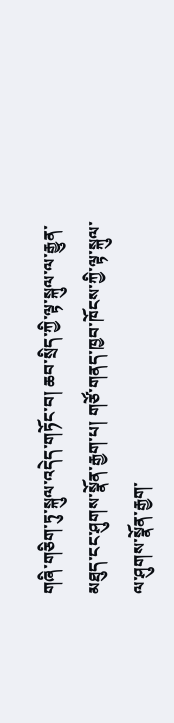གཞི་གཅིག་ཏུ་སྐུལ་འདེད་གཏོང་བ། ཆབ་སྲིད་ཀྱི་ལྟ་སྐུལ་ལ་རྒྱུན་མཐུད་ངང་ཤུགས་སྣོན་རྒྱག་པ། གཙོ་གནད་ཁྱབ་ཁོངས་ཀྱི་ལྟ་སྐུལ་ལ་ཤུགས་སྣོན་རྒྱག་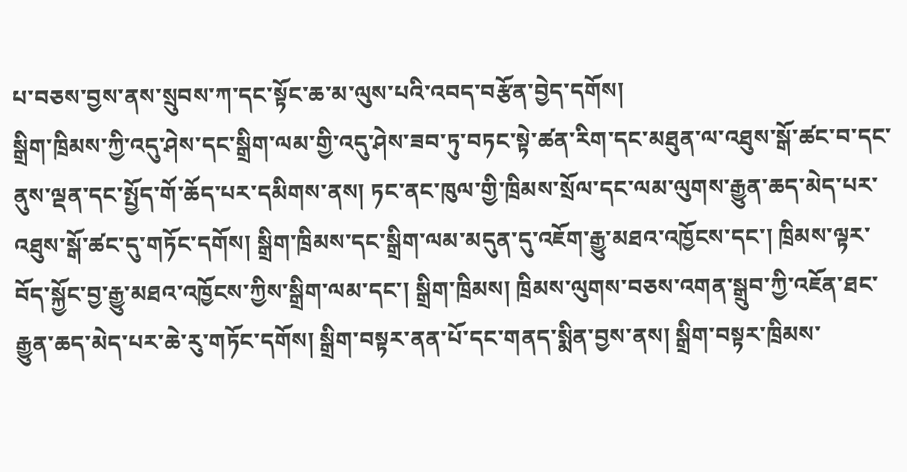པ་བཅས་བྱས་ནས་སྲུབས་ཀ་དང་སྟོང་ཆ་མ་ལུས་པའི་འབད་བརྩོན་བྱེད་དགོས།
སྒྲིག་ཁྲིམས་ཀྱི་འདུ་ཤེས་དང་སྒྲིག་ལམ་གྱི་འདུ་ཤེས་ཟབ་ཏུ་བཏང་སྟེ་ཚན་རིག་དང་མཐུན་ལ་འཐུས་སྒོ་ཚང་བ་དང་ནུས་ལྡན་དང་སྤྱོད་གོ་ཆོད་པར་དམིགས་ནས། ཏང་ནང་ཁུལ་གྱི་ཁྲིམས་སྲོལ་དང་ལམ་ལུགས་རྒྱུན་ཆད་མེད་པར་འཐུས་སྒོ་ཚང་དུ་གཏོང་དགོས། སྒྲིག་ཁྲིམས་དང་སྒྲིག་ལམ་མདུན་དུ་འཇོག་རྒྱུ་མཐའ་འཁྱོངས་དང་། ཁྲིམས་ལྟར་བོད་སྐྱོང་བྱ་རྒྱུ་མཐའ་འཁྱོངས་ཀྱིས་སྒྲིག་ལམ་དང་། སྒྲིག་ཁྲིམས། ཁྲིམས་ལུགས་བཅས་འགན་སྒྲུབ་ཀྱི་འཇོན་ཐང་རྒྱུན་ཆད་མེད་པར་ཆེ་རུ་གཏོང་དགོས། སྒྲིག་བསྟར་ནན་པོ་དང་གནད་སྨིན་བྱས་ནས། སྒྲིག་བསྟར་ཁྲིམས་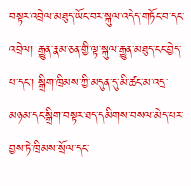བསྟར་འབྲེལ་མཐུད་ཡོང་བར་སྐུལ་འདེད་གཏོང་བ་དང་འབྲེལ། རྒྱུན་རྣམ་ཅན་གྱི་ལྟ་སྐུལ་རྒྱུན་མཐུད་ངང་བྱེད་པ་དང་། སྒྲིག་ཁྲིམས་ཀྱི་མདུན་དུ་མི་ཚང་མ་འདྲ་མཉམ་དང་སྒྲིག་བསྟར་ཐད་དམིགས་བསལ་མེད་པར་བྱས་ཏེ་ཁྲིམས་སྲོལ་དང་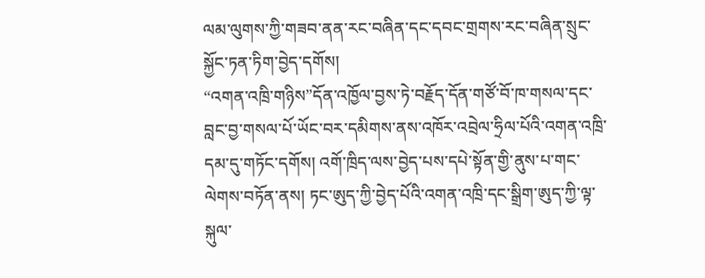ལམ་ལུགས་ཀྱི་གཟབ་ནན་རང་བཞིན་དང་དབང་གྲགས་རང་བཞིན་སྲུང་སྐྱོང་ཏན་ཏིག་བྱེད་དགོས།
“འགན་འཁྲི་གཉིས”དོན་འཁྱོལ་བྱས་ཏེ་བརྗོད་དོན་གཙོ་བོ་ཁ་གསལ་དང་བླང་བྱ་གསལ་པོ་ཡོང་བར་དམིགས་ནས་འཁོར་འབྲེལ་ཧྲིལ་པོའི་འགན་འཁྲི་དམ་དུ་གཏོང་དགོས། འགོ་ཁྲིད་ལས་བྱེད་པས་དཔེ་སྟོན་གྱི་ནུས་པ་གང་ལེགས་བཏོན་ནས། ཏང་ཨུད་ཀྱི་བྱེད་པོའི་འགན་འཁྲི་དང་སྒྲིག་ཨུད་ཀྱི་ལྟ་སྐུལ་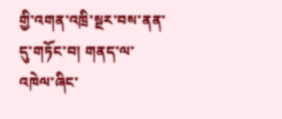གྱི་འགན་འཁྲི་སྔར་བས་ནན་དུ་གཏོང་བ། གནད་ལ་འཁེལ་ཞིང་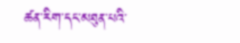ཚན་རིག་དང་མཐུན་པའི་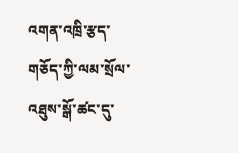འགན་འཁྲི་རྩད་གཅོད་ཀྱི་ལམ་སྲོལ་འཐུས་སྒོ་ཚང་དུ་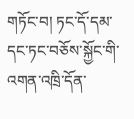གཏོང་བ། ཏང་དོ་དམ་དང་ཏང་བཅོས་སྐྱོང་གི་འགན་འཁྲི་དོན་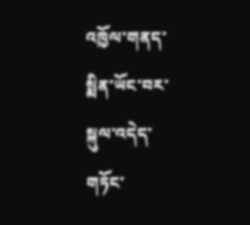འཁྱོལ་གནད་སྨིན་ཡོང་བར་སྐུལ་འདེད་གཏོང་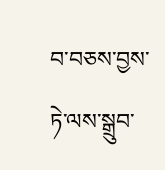བ་བཅས་བྱས་ཏེ་ལས་སྒྲུབ་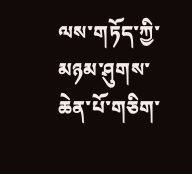ལས་གཏོད་ཀྱི་མཉམ་ཤུགས་ཆེན་པོ་གཅིག་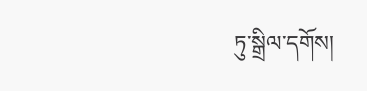ཏུ་སྒྲིལ་དགོས།